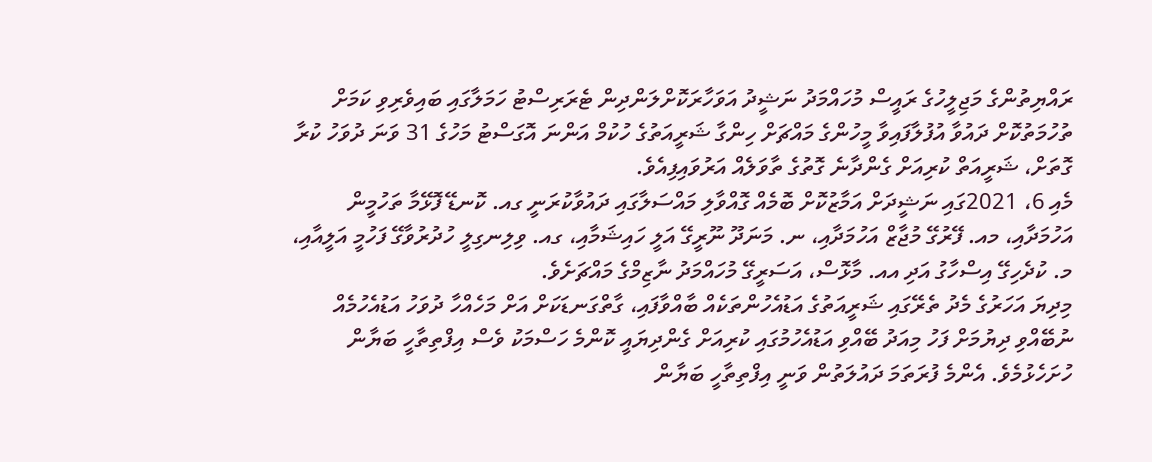ރައްޔިތުންގެ މަޖިލީހުގެ ރައީސް މުހައްމަދު ނަޝީދު އަވަހާރަކޮށްލަންދިން ޓެރަރިސްޓު ހަމަލާގައި ބައިވެރިވި ކަމަށް ތުހުމަތުކޮށް ދައުވާ އުފުލާފައިވާ މީހުންގެ މައްޗަށް ހިންގާ ޝަރީއަތުގެ ހުކުމް އަންނަ އޮގަސްޓު މަހުގެ 31 ވަނަ ދުވަހު ކުރާ ގޮތަށް، ޝަރީއަތް ކުރިއަށް ގެންދާނެ ގޮތުގެ ތާވަލެއް އަރުވައިފިއެވެ.
މެއި 6، 2021ގައި ނަޝީދަށް އަމާޒުކޮށް ބޮމެއް ގޮއްވާލި މައްސަލާގައި ދައުވާކުރަނީ ގއ. ކޮނޑޭ ފޮޅޭމާ ތަހުމީން އަހުމަދާއި، މއ. ފޭރުގޭ މުޖާޒް އަހުމަދާއި، ނ. މަނަދޫ ނޫރީގޭ އަލީ ހައިޝަމާއި، ގއ. ވިލިނގިލީ ހުދުރުވާގޭ ފަހުމީ އަލީއާއި، މ. ކުދެހިގޭ އިސްހާގު އަދި އއ. މާޅޮސް، އަސަރީގޭ މުހައްމަދު ނާޒިމްގެ މައްޗަށެވެ.
މިދިޔަ އަހަރުގެ މެދު ތެރޭގައި ޝަރީއަތުގެ އަޑުއެހުންތަކެއް ބާއްވާފައި، ގާތްގަނޑަކަށް އަށް މަހެއްހާ ދުވަހު އަޑުއެހުމެއް ނުބޭއްވި ދިޔުމަށް ފަހު މިއަދު ބޭއްވި އަޑުއެހުމުގައި ކުރިއަށް ގެންދިޔައީ ކޮންމެ ހަސްމަކު ވެސް އިފްތިތާހީ ބަޔާން ހުށަހެޅުމެވެ. އެންމެ ފުރަތަމަ ދައުލަތުން ވަނީ އިފްތިތާހީ ބަޔާން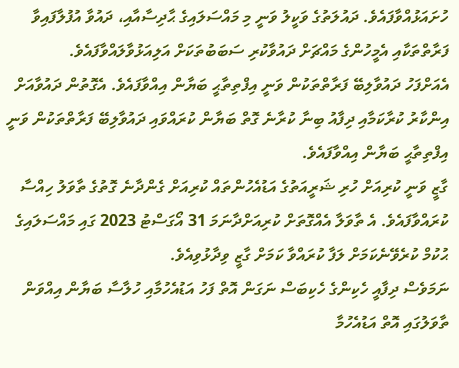ހުށައަޅުއްވާފައެވެ. ދައުލަތުގެ ވަކީލު ވަނީ މި މައްސަލައިގެ ޙާދިސާއާއި، ދައުވާ އުފުލާފައިވާ ފަރާތްތަކާއި އެމީހުންގެ މައްޗަށް ދައުވާކުރި ސަބަބުތަކަށް އަލިއަޅުވާލައްވާފައެވެ.
އެއަށްފަހު ދައުވާލިބޭ ފަރާތްތަކުން ވަނީ އިފްތިތާޙީ ބަޔާން އިއްވާފައެވެ. އެގޮތުން ދައުވާއަށް އިންކާރު ކުރާކަމާއި ދިފާއު ބިނާ ކުރާނެ ގޮތް ބަޔާން ކުރައްވައި ދައުވާލިބޭ ފަރާތްތަކުން ވަނީ އިފްތިތާޙީ ބަޔާން އިއްވާފައެވެ.
ގާޒީ ވަނީ ކުރިއަށް ހުރި ޝަރީއަތުގެ އަޑުއެހުންތައް ކުރިއަށް ގެންދާނެ ގޮތުގެ ތާވަލު ހިއްސާ ކުރައްވާފައެވެ. އެ ތާވަލާ އެއްގޮތަށް ކުރިއަށްދާނަމަ 31 އޯގަސްޓު 2023 ގައި މައްސަލައިގެ ޙުކުމް ކުރެވޭނެކަމަށް ލަފާ ކުރައްވާ ކަމަށް ގާޒީ ވިދާޅުވިއެވެ.
ނަމަވެސް ދިފާއީ ހެކިންގެ ހެކިބަސް ނަގަން އޮތް ފަހު އަޑުއެހުމާއި ހުލާސާ ބަޔާން އިއްވަން ތާވަލުގައި އޮތް އަޑުއެހުމާ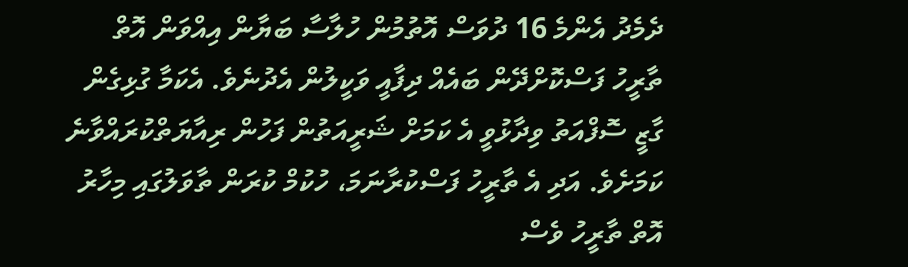ދެމެދު އެންމެ 16 ދުވަސް އޮތުމުން ހުލާސާ ބަޔާން އިއްވަން އޮތް ތާރީހު ފަސްކޮށްދޭން ބައެއް ދިފާއީ ވަކީލުން އެދުނެވެ. އެކަމާ ގުޅިގެން ގާޒީ ސޮފްއަތު ވިދާޅުވީ އެ ކަމަށް ޝަރީއަތުން ފަހުން ރިއާޔަތްކުރައްވާނެ ކަމަށެވެ. އަދި އެ ތާރީހު ފަސްކުރާނަމަ، ހުކުމް ކުރަން ތާވަލުގައި މިހާރު އޮތް ތާރީހު ވެސް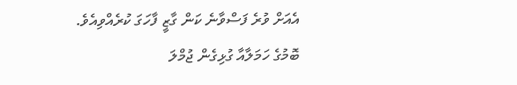އެއަށް ވުރެ ފަސްވާނެ ކަން ގާޒީ ފާހަގަ ކުރެއްވިއެވެ.
ބޮމުގެ ހަމަލާއާ ގުޅިގެން ޖުމްލަ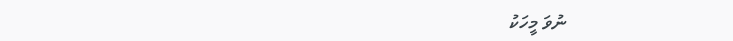ނުވަ މީހަކު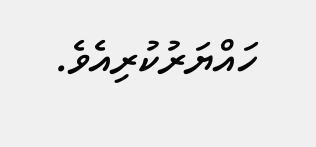ހައްޔަރުކުރިއެވެ.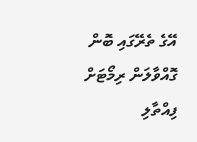އޭގެ ތެރޭގައި ބޮން ގޮއްވާލަން ރިމޯޓަށް ފިއްތާލި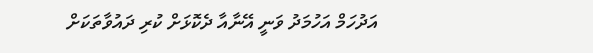އަދުހަމް އަހުމަދު ވަނީ އޭނާއާ ދެކޮޅަށް ކުރި ދައުވާތަކަށް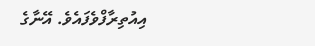އިއުތިރާފްވެފައެވެ. އޭނާގެ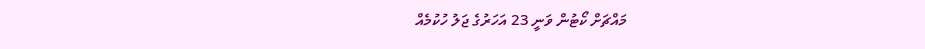މައްޗަށް ކޯޓުން ވަނީ 23 އަހަރުގެ ޖަލު ހުކުމެއް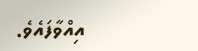އިއްވާފައެވެ.